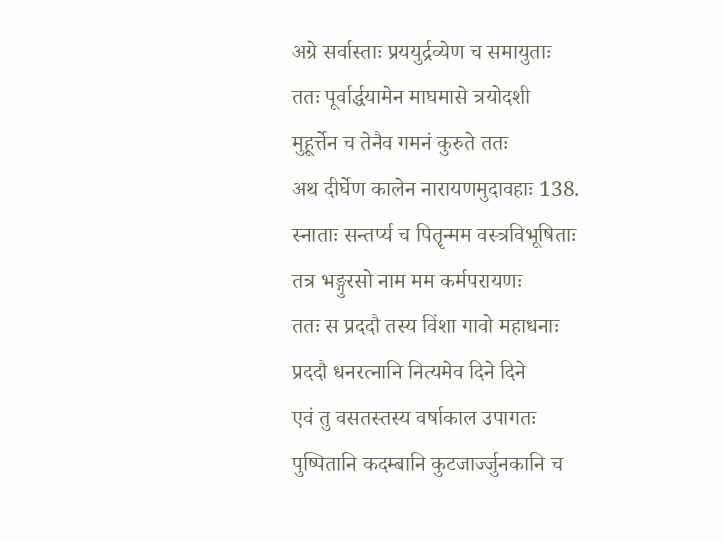अग्रे सर्वास्ताः प्रययुर्द्रव्येण च समायुताः
ततः पूर्वार्द्धयामेन माघमासे त्रयोदशी
मुहूर्त्तेन च तेनैव गमनं कुरुते ततः
अथ दीर्घेण कालेन नारायणमुदावहाः 138.
स्नाताः सन्तर्प्य च पितॄन्मम वस्त्रविभूषिताः
तत्र भङ्गुरसो नाम मम कर्मपरायणः
ततः स प्रददौ तस्य विंशा गावो महाधनाः
प्रददौ धनरत्नानि नित्यमेव दिने दिने
एवं तु वसतस्तस्य वर्षाकाल उपागतः
पुष्पितानि कदम्बानि कुटजार्ज्जुनकानि च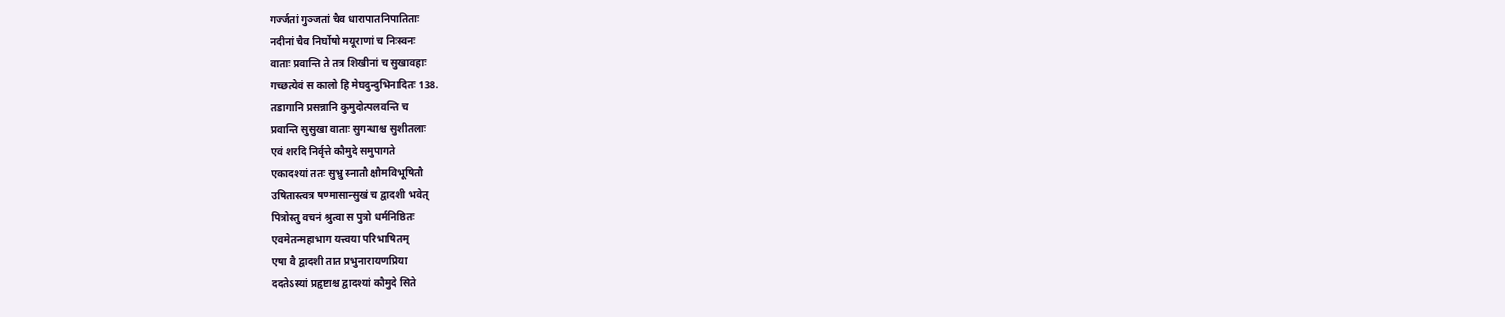गर्ज्जतां गुञ्जतां चैव धारापातनिपातिताः
नदीनां चैव निर्घोषो मयूराणां च निःस्वनः
वाताः प्रवान्ति ते तत्र शिखीनां च सुखावहाः
गच्छत्येवं स कालो हि मेघदुन्दुभिनादितः 138.
तडागानि प्रसन्नानि कुमुदोत्पलवन्ति च
प्रवान्ति सुसुखा वाताः सुगन्धाश्च सुशीतलाः
एवं शरदि निर्वृत्ते कौमुदे समुपागते
एकादश्यां ततः सुभ्रु स्नातौ क्षौमविभूषितौ
उषितास्त्वत्र षण्मासान्सुखं च द्वादशी भवेत्
पित्रोस्तु वचनं श्रुत्वा स पुत्रो धर्मनिष्ठितः
एवमेतन्महाभाग यत्त्वया परिभाषितम्
एषा वै द्वादशी तात प्रभुनारायणप्रिया
ददतेऽस्यां प्रहृष्टाश्च द्वादश्यां कौमुदे सिते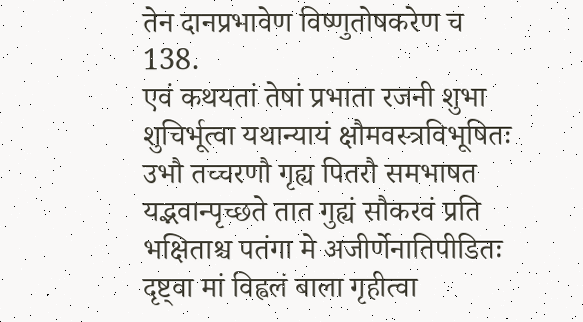तेन दानप्रभावेण विष्णुतोषकरेण च 138.
एवं कथयतां तेषां प्रभाता रजनी शुभा
शुचिर्भूत्वा यथान्यायं क्षौमवस्त्रविभूषितः
उभौ तच्चरणौ गृह्य पितरौ समभाषत
यद्भवान्पृच्छते तात गुह्यं सौकरवं प्रति
भक्षिताश्च पतंगा मे अजीर्णेनातिपीडितः
दृष्ट्वा मां विह्वलं बाला गृहीत्वा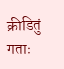क्रीडितुं गताः